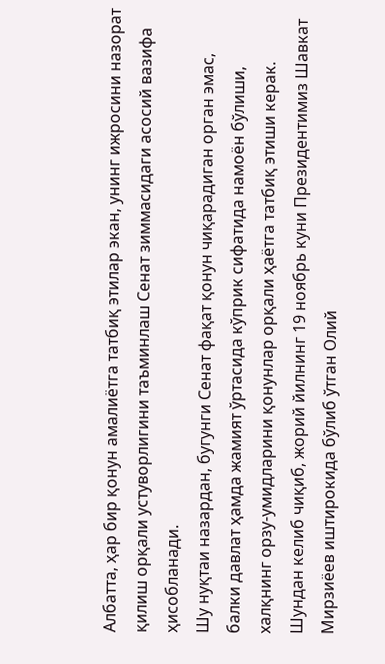Албатта, ҳар бир қонун амалиётга татбиқ этилар экан, унинг ижросини назорат қилиш орқали устуворлигини таъминлаш Сенат зиммасидаги асосий вазифа ҳисобланади.
Шу нуқтаи назардан, бугунги Сенат фақат қонун чиқарадиган орган эмас, балки давлат ҳамда жамият ўртасида кўприк сифатида намоён бўлиши, халқнинг орзу-умидларини қонунлар орқали ҳаётга татбиқ этиши керак. Шундан келиб чиқиб, жорий йилнинг 19 ноябрь куни Президентимиз Шавкат Мирзиёев иштирокида бўлиб ўтган Олий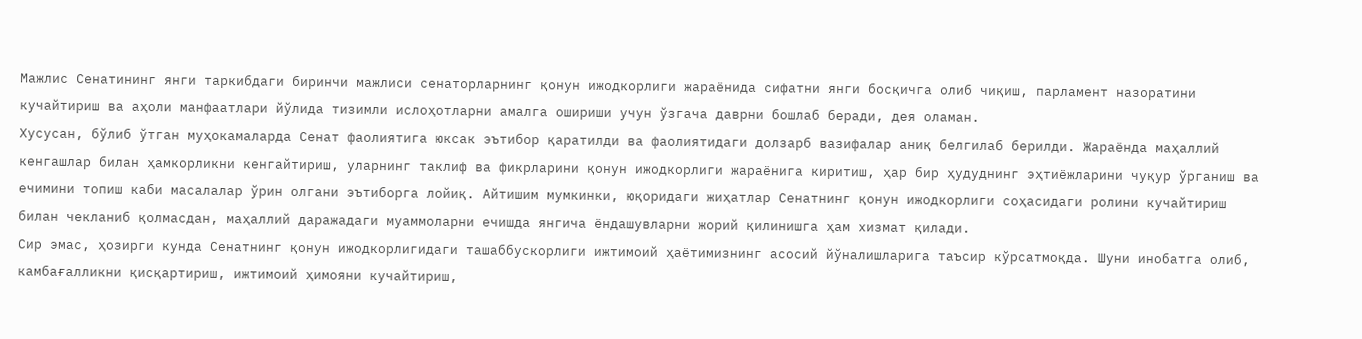Мажлис Сенатининг янги таркибдаги биринчи мажлиси сенаторларнинг қонун ижодкорлиги жараёнида сифатни янги босқичга олиб чиқиш, парламент назоратини кучайтириш ва аҳоли манфаатлари йўлида тизимли ислоҳотларни амалга ошириши учун ўзгача даврни бошлаб беради, дея оламан.
Хусусан, бўлиб ўтган муҳокамаларда Сенат фаолиятига юксак эътибор қаратилди ва фаолиятидаги долзарб вазифалар аниқ белгилаб берилди. Жараёнда маҳаллий кенгашлар билан ҳамкорликни кенгайтириш, уларнинг таклиф ва фикрларини қонун ижодкорлиги жараёнига киритиш, ҳар бир ҳудуднинг эҳтиёжларини чуқур ўрганиш ва ечимини топиш каби масалалар ўрин олгани эътиборга лойиқ. Айтишим мумкинки, юқоридаги жиҳатлар Сенатнинг қонун ижодкорлиги соҳасидаги ролини кучайтириш билан чекланиб қолмасдан, маҳаллий даражадаги муаммоларни ечишда янгича ёндашувларни жорий қилинишга ҳам хизмат қилади.
Сир эмас, ҳозирги кунда Сенатнинг қонун ижодкорлигидаги ташаббускорлиги ижтимоий ҳаётимизнинг асосий йўналишларига таъсир кўрсатмоқда. Шуни инобатга олиб, камбағалликни қисқартириш, ижтимоий ҳимояни кучайтириш,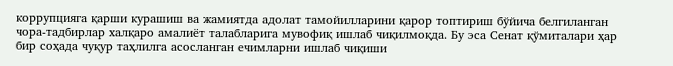коррупцияга қарши курашиш ва жамиятда адолат тамойилларини қарор топтириш бўйича белгиланган чора-тадбирлар халқаро амалиёт талабларига мувофиқ ишлаб чиқилмоқда. Бу эса Сенат қўмиталари ҳар бир соҳада чуқур таҳлилга асосланган ечимларни ишлаб чиқиши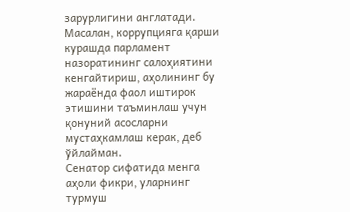зарурлигини англатади. Масалан, коррупцияга қарши курашда парламент назоратининг салоҳиятини кенгайтириш, аҳолининг бу жараёнда фаол иштирок этишини таъминлаш учун қонуний асосларни мустаҳкамлаш керак, деб ўйлайман.
Сенатор сифатида менга аҳоли фикри, уларнинг турмуш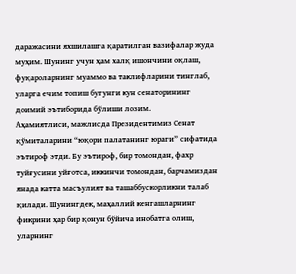даражасини яхшилашга қаратилган вазифалар жуда муҳим. Шунинг учун ҳам халқ ишончини оқлаш, фуқароларнинг муаммо ва таклифларини тинглаб, уларга ечим топиш бугунги кун сенаторининг доимий эътиборида бўлиши лозим.
Аҳамиятлиси, мажлисда Президентимиз Сенат қўмиталарини “юқори палатанинг юраги” сифатида эътироф этди. Бу эътироф, бир томондан, фахр туйғусини уйғотса, иккинчи томондан, барчамиздан янада катта масъулият ва ташаббускорликни талаб қилади. Шунингдек, маҳаллий кенгашларнинг фикрини ҳар бир қонун бўйича инобатга олиш, уларнинг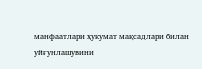манфаатлари ҳукумат мақсадлари билан уйғунлашувини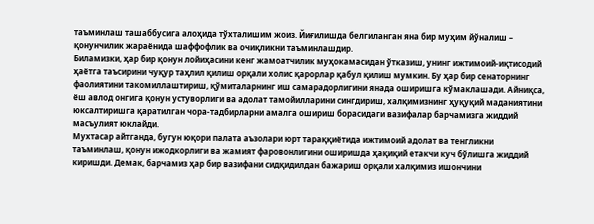таъминлаш ташаббусига алоҳида тўхталишим жоиз. Йиғилишда белгиланган яна бир муҳим йўналиш – қонунчилик жараёнида шаффофлик ва очиқликни таъминлашдир.
Биламизки, ҳар бир қонун лойиҳасини кенг жамоатчилик муҳокамасидан ўтказиш, унинг ижтимоий-иқтисодий ҳаётга таъсирини чуқур таҳлил қилиш орқали холис қарорлар қабул қилиш мумкин. Бу ҳар бир сенаторнинг фаолиятини такомиллаштириш, қўмиталарнинг иш самарадорлигини янада оширишга кўмаклашади. Айниқса, ёш авлод онгига қонун устуворлиги ва адолат тамойилларини сингдириш, халқимизнинг ҳуқуқий маданиятини юксалтиришга қаратилган чора-тадбирларни амалга ошириш борасидаги вазифалар барчамизга жиддий масъулият юклайди.
Мухтасар айтганда, бугун юқори палата аъзолари юрт тараққиётида ижтимоий адолат ва тенгликни таъминлаш, қонун ижодкорлиги ва жамият фаровонлигини оширишда ҳақиқий етакчи куч бўлишга жиддий киришди. Демак, барчамиз ҳар бир вазифани сидқидилдан бажариш орқали халқимиз ишончини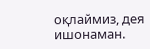оқлаймиз, дея ишонаман.